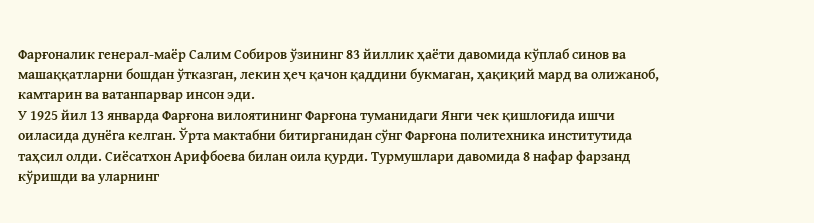Фарғоналик генерал-маёр Салим Собиров ўзининг 83 йиллик ҳаёти давомида кўплаб синов ва машаққатларни бошдан ўтказган, лекин ҳеч қачон қаддини букмаган, ҳақиқий мард ва олижаноб, камтарин ва ватанпарвар инсон эди.
У 1925 йил 13 январда Фарғона вилоятининг Фарғона туманидаги Янги чек қишлоғида ишчи оиласида дунёга келган. Ўрта мактабни битирганидан сўнг Фарғона политехника институтида таҳсил олди. Сиёсатхон Арифбоева билан оила қурди. Турмушлари давомида 8 нафар фарзанд кўришди ва уларнинг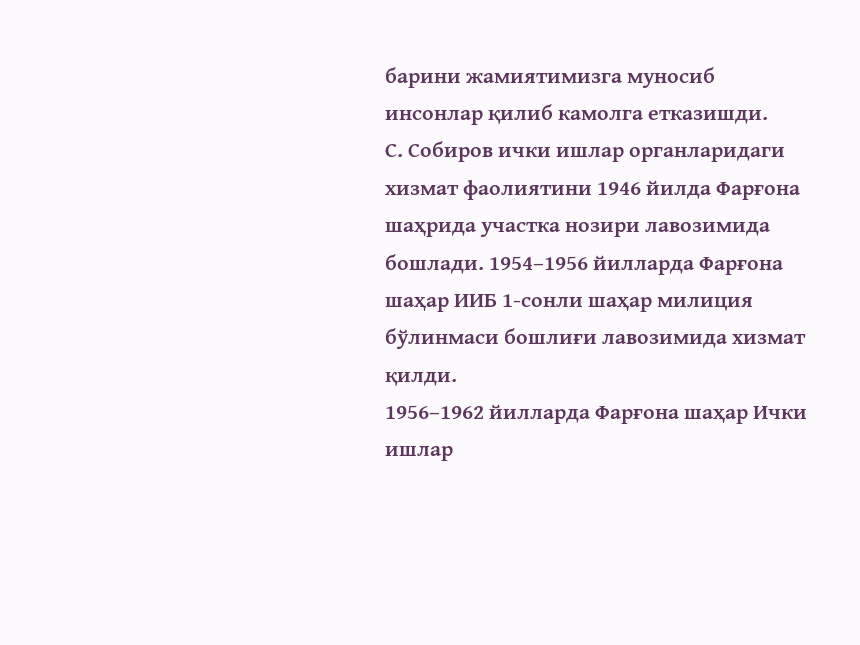барини жамиятимизга муносиб инсонлар қилиб камолга етказишди.
С. Собиров ички ишлар органларидаги хизмат фаолиятини 1946 йилда Фарғона шаҳрида участка нозири лавозимида бошлади. 1954–1956 йилларда Фарғона шаҳар ИИБ 1-сонли шаҳар милиция бўлинмаси бошлиғи лавозимида хизмат қилди.
1956–1962 йилларда Фарғона шаҳар Ички ишлар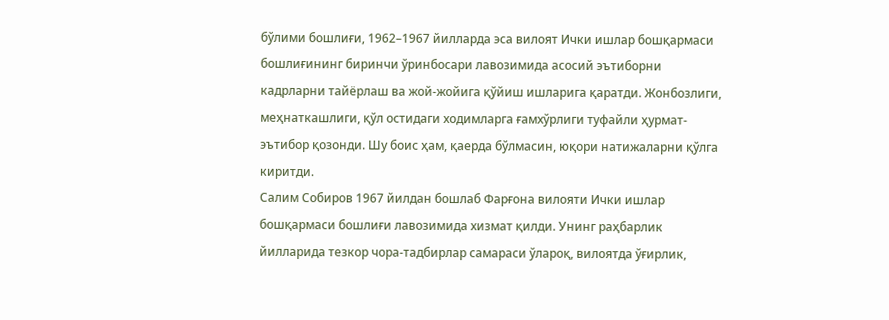бўлими бошлиғи, 1962–1967 йилларда эса вилоят Ички ишлар бошқармаси бошлиғининг биринчи ўринбосари лавозимида асосий эътиборни кадрларни тайёрлаш ва жой-жойига қўйиш ишларига қаратди. Жонбозлиги, меҳнаткашлиги, қўл остидаги ходимларга ғамхўрлиги туфайли ҳурмат-эътибор қозонди. Шу боис ҳам, қаерда бўлмасин, юқори натижаларни қўлга киритди.
Салим Собиров 1967 йилдан бошлаб Фарғона вилояти Ички ишлар бошқармаси бошлиғи лавозимида хизмат қилди. Унинг раҳбарлик йилларида тезкор чора-тадбирлар самараси ўлароқ, вилоятда ўғирлик,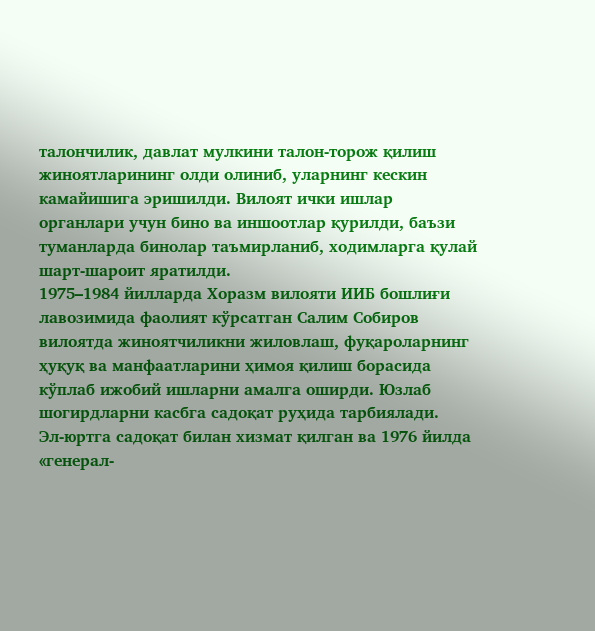талончилик, давлат мулкини талон-торож қилиш жиноятларининг олди олиниб, уларнинг кескин камайишига эришилди. Вилоят ички ишлар органлари учун бино ва иншоотлар қурилди, баъзи туманларда бинолар таъмирланиб, ходимларга қулай шарт-шароит яратилди.
1975–1984 йилларда Хоразм вилояти ИИБ бошлиғи лавозимида фаолият кўрсатган Салим Собиров вилоятда жиноятчиликни жиловлаш, фуқароларнинг ҳуқуқ ва манфаатларини ҳимоя қилиш борасида кўплаб ижобий ишларни амалга оширди. Юзлаб шогирдларни касбга садоқат руҳида тарбиялади.
Эл-юртга садоқат билан хизмат қилган ва 1976 йилда «генерал-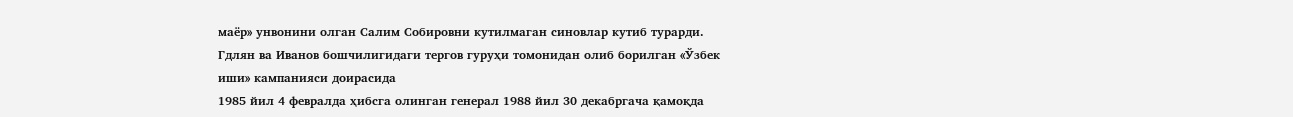маёр» унвонини олган Салим Собировни кутилмаган синовлар кутиб турарди. Гдлян ва Иванов бошчилигидаги тергов гуруҳи томонидан олиб борилган «Ўзбек иши» кампанияси доирасида
1985 йил 4 февралда ҳибсга олинган генерал 1988 йил 30 декабргача қамоқда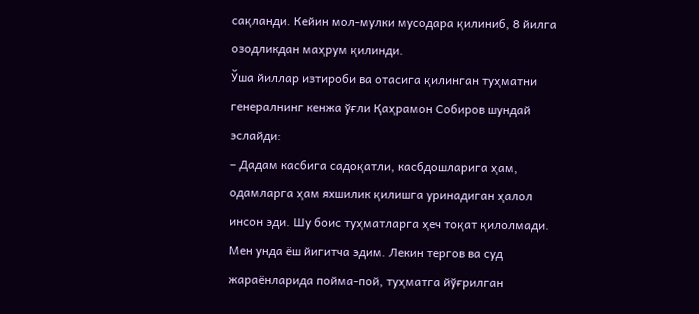сақланди. Кейин мол-мулки мусодара қилиниб, 8 йилга озодликдан маҳрум қилинди.
Ўша йиллар изтироби ва отасига қилинган туҳматни генералнинг кенжа ўғли Қаҳрамон Собиров шундай эслайди:
– Дадам касбига садоқатли, касбдошларига ҳам, одамларга ҳам яхшилик қилишга уринадиган ҳалол инсон эди. Шу боис туҳматларга ҳеч тоқат қилолмади. Мен унда ёш йигитча эдим. Лекин тергов ва суд жараёнларида пойма-пой, туҳматга йўғрилган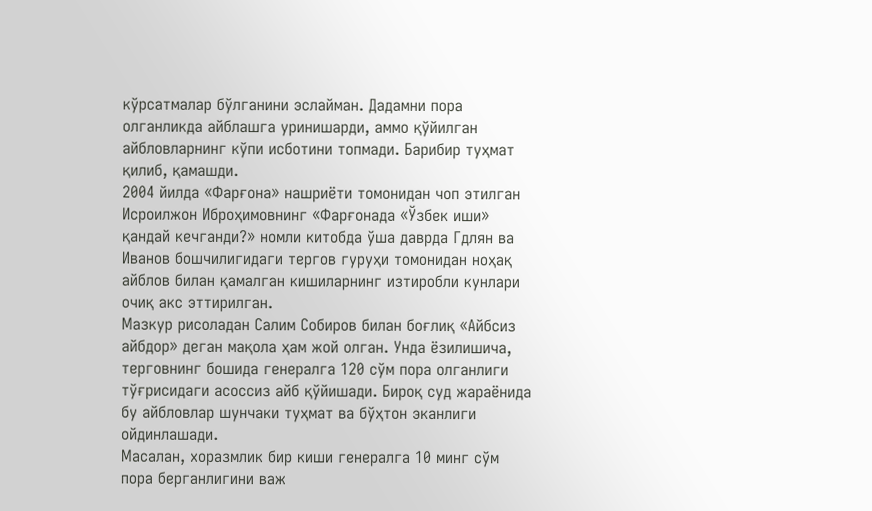кўрсатмалар бўлганини эслайман. Дадамни пора олганликда айблашга уринишарди, аммо қўйилган айбловларнинг кўпи исботини топмади. Барибир туҳмат қилиб, қамашди.
2004 йилда «Фарғона» нашриёти томонидан чоп этилган Исроилжон Иброҳимовнинг «Фарғонада «Ўзбек иши» қандай кечганди?» номли китобда ўша даврда Гдлян ва Иванов бошчилигидаги тергов гуруҳи томонидан ноҳақ айблов билан қамалган кишиларнинг изтиробли кунлари очиқ акс эттирилган.
Мазкур рисоладан Салим Собиров билан боғлиқ «Айбсиз айбдор» деган мақола ҳам жой олган. Унда ёзилишича, терговнинг бошида генералга 120 сўм пора олганлиги тўғрисидаги асоссиз айб қўйишади. Бироқ суд жараёнида бу айбловлар шунчаки туҳмат ва бўҳтон эканлиги ойдинлашади.
Масалан, хоразмлик бир киши генералга 10 минг сўм пора берганлигини важ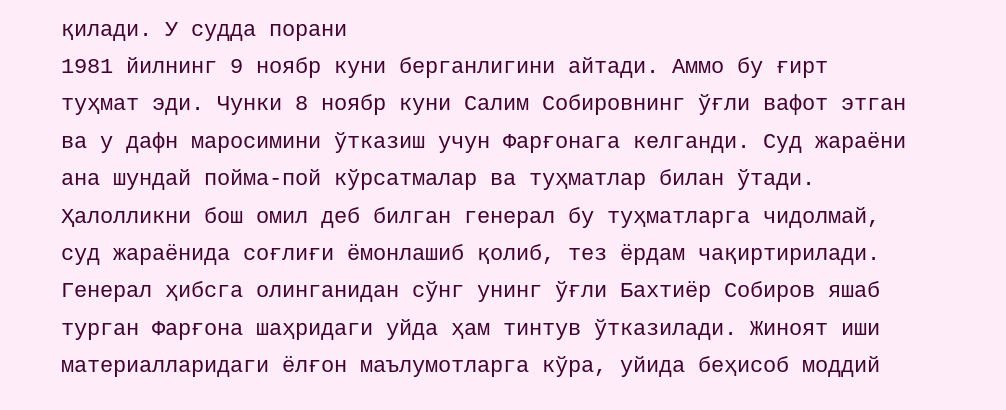қилади. У судда порани
1981 йилнинг 9 ноябр куни берганлигини айтади. Аммо бу ғирт туҳмат эди. Чунки 8 ноябр куни Салим Собировнинг ўғли вафот этган ва у дафн маросимини ўтказиш учун Фарғонага келганди. Суд жараёни ана шундай пойма-пой кўрсатмалар ва туҳматлар билан ўтади. Ҳалолликни бош омил деб билган генерал бу туҳматларга чидолмай, суд жараёнида соғлиғи ёмонлашиб қолиб, тез ёрдам чақиртирилади.
Генерал ҳибсга олинганидан сўнг унинг ўғли Бахтиёр Собиров яшаб турган Фарғона шаҳридаги уйда ҳам тинтув ўтказилади. Жиноят иши материалларидаги ёлғон маълумотларга кўра, уйида беҳисоб моддий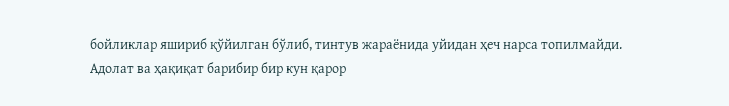бойликлар яшириб қўйилган бўлиб, тинтув жараёнида уйидан ҳеч нарса топилмайди.
Адолат ва ҳақиқат барибир бир кун қарор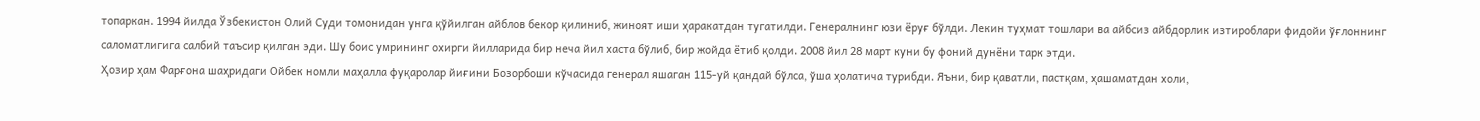топаркан. 1994 йилда Ўзбекистон Олий Суди томонидан унга қўйилган айблов бекор қилиниб, жиноят иши ҳаракатдан тугатилди. Генералнинг юзи ёруғ бўлди. Лекин туҳмат тошлари ва айбсиз айбдорлик изтироблари фидойи ўғлоннинг саломатлигига салбий таъсир қилган эди. Шу боис умрининг охирги йилларида бир неча йил хаста бўлиб, бир жойда ётиб қолди. 2008 йил 28 март куни бу фоний дунёни тарк этди.
Ҳозир ҳам Фарғона шаҳридаги Ойбек номли маҳалла фуқаролар йиғини Бозорбоши кўчасида генерал яшаган 115-уй қандай бўлса, ўша ҳолатича турибди. Яъни, бир қаватли, пастқам, ҳашаматдан холи,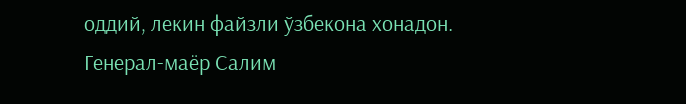оддий, лекин файзли ўзбекона хонадон. Генерал-маёр Салим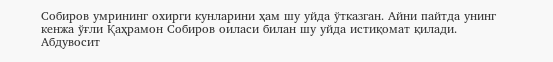Собиров умрининг охирги кунларини ҳам шу уйда ўтказган. Айни пайтда унинг кенжа ўғли Қаҳрамон Собиров оиласи билан шу уйда истиқомат қилади.
Абдувосит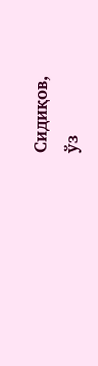Сидиқов,
ўз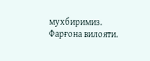мухбиримиз.
Фарғона вилояти.